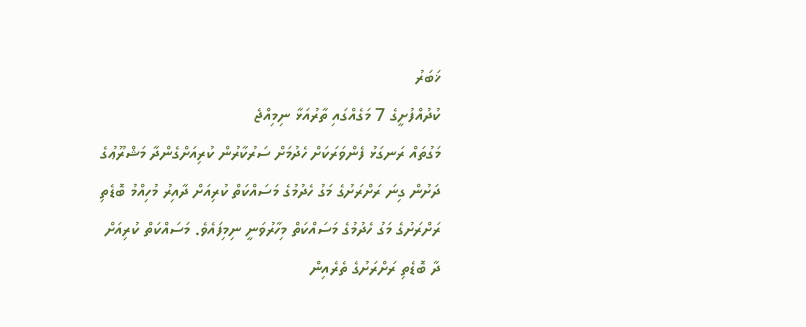ޚަބަރު
ކުދުއްފުށީގެ 7 މަގެއްގައި ތާރުއަޅާ ނިމިއްޖެ
މަގުތައް ރަނގަޅު ފެންވަރަކަށް ހެދުމަށް ސަރުކާރުން ކުރިއަށްގެންދާ މަޝްރޫޢުގެ ދަށުން ގިނަ ރަށްރަށުގެ މަގު ހެދުމުގެ މަސައްކަތް ކުރިއަށް ދާއިރު މުހިއްމު ބޮޑެތި ރަށްރަށުގެ މަގު ހެދުމުގެ މަސައްކަތް މިހާރުވަނީ ނިމިފައެވެ. މަސައްކަތް ކުރިއަށް ދާ ބޮޑެތި ރަށްރަށުގެ ތެރެއިން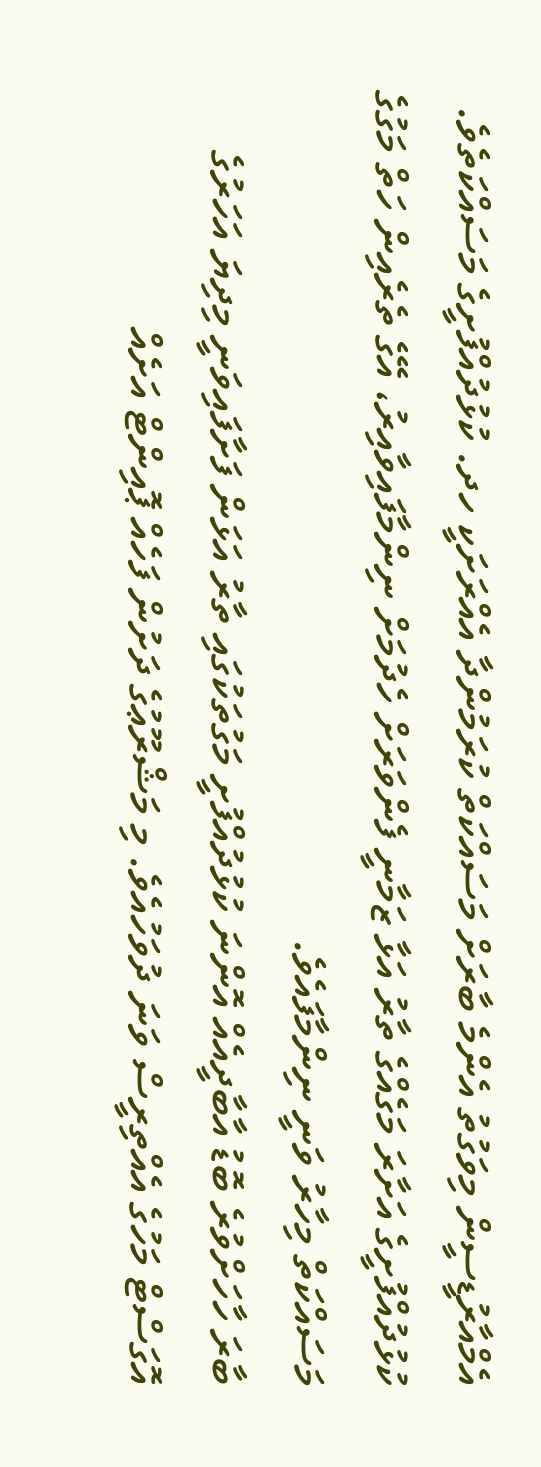އެމްއާރުޑީސީން މިވަގުތު އެންމެ ބާރަށް މަސައްކަތް ކުރަމުންދާ އެއްރަށަކީ ހދ. ކުޅުދުއްފުށީގެ މަސައްކަތެވެ. ކުޅުދުއްފުށީގެ އަށާރަ މަގެއްގެ ތާރު އަޅާ ޒަމާނީ ފެންވަރަށް ހެދުމަށް ނިންމާފައިވާއިރު، އޭގެ ތެރެއިން ހަތް މަގުގެ މަސައްކަތް މިހާރު ވަނީ ނިންމާފައެވެ.
ބާރަ ހާހަށްވުރެ ބޮޑު އާބާދީއެއް އޮންނަ ކުޅުދުއްފުށީ މަގުތަކުގައި ތާރު އަޅަން ފަށާފައިވަނީ މިދިޔަ އަހަރުގެ އޮގަސްޓް މަހުގެ އެއްތިރީސް ވަނަ ދުވަހުއެވެ. މި މަޝްރޫޢުގެ ދަށުން ފަހެއް ޕޮއިންޓް އަށެއް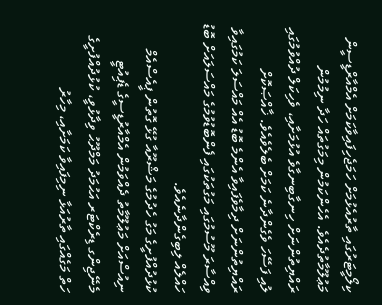ކިލޯމީޓަރުގައި ތާރުއެޅުމަށް ހަމަޖެހިފައިވާކަމަށް އެމްއާރްޑީސީން މަޢުލޫމާތުދެއެވެ. އެހެންކަމުން މިމަގުތައް ހަދާ ނިމުމުން ރައްޔިތުންނަށް ހިނގާބިނގާވެ އުޅުމަށާއި، ވެހިކަލް ދުއްވުމުގައި ލުއި ފަސޭހަ ވެގެންދާނެ ކަމަށް ބެލެވެއެވެ. ޚާއްޞަކޮށް ރައްޔިތުންނަށް ދިމާވެފައިވާ އެންމެ ބޮޑު އެއް މައްސަލަ ކަމުގައިވާ ވިއްސާރަ މޫސުމުގައި މަގުތަކުގައި ފެންބޮޑުވުމުގެ މައްސަލައަށް ބޮޑު ހައްލެއް ލިބިގެންދާނެއެވެ.
ކުޅުދުއްފުށީގެ މަގު ހެދުމުގެ މަޝްރޫއާ ގުޅޭ ގޮތުން ޕީއެސްއެމް ނިއުސްއަށް މަޢުލޫމާތު ދެއްވަމުން އެމްއާރުޑީސީގެ ޑެޕިއުޓީ މެނޭޖިންގ ޑިރެކްޓަރ އަޙުމަދު މަމްދޫޙު ވިދާޅުވީ، ކުޅުދުއްފުށީގެ ހަތް މަގެއްގައި ތާރުއަޅާ ނިމިފައިވާ ކަމަށާއި، މިހާރު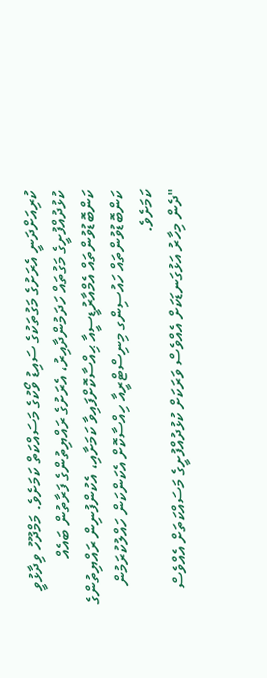ކުރިއަށްދަނީ އެރަށުގެ މަގުތަކުގެ ސައިޑު ވޯކުގެ މަސައްކަތް ކަމަށެވެ. މަމްދޫހު ވިދާޅުވީ ކުޅުދުއްފުށީގެ މަގުތައް ހަދަމުންދާއިރު، އެރަށުގެ ރައްޔިތުންގެ ފަރާތުން ބައެއް ކަންބޮޑުވުންތައް އެމްއާރުޑީސީއާ ޙިއްސާކޮށްފައިވާ ކަމަށާއި، އެކުންފުނިން ރައްޔިތުންގެ ކަންބޮޑުވުންތައް ހައުސިންގ މިނިސްޓްރީއާ ހިއްސާކޮށް އެކަންކަން ހައްލުކުރަމުން ކަމަށެވެ.
"ދެން މިހާރު އަޅުގަނޑަކަށް އެއްވެސް ވަރަކަށް ކުޅުދުއްފުށީގެ މަސައްކަތަށް އެއްވެސް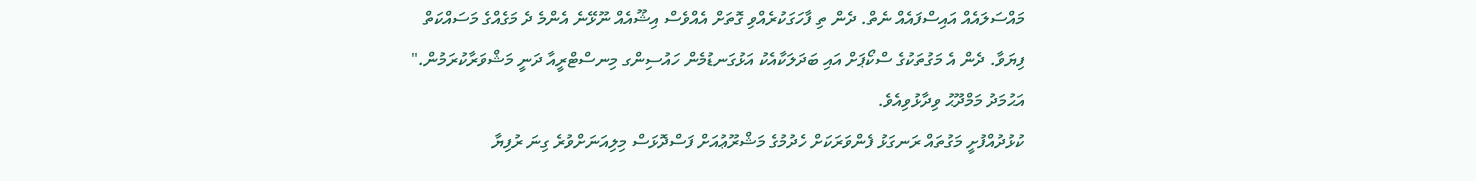މައްސަލައެއް އައިސްފައެއް ނެތް. ދެން ތި ފާހަގަކުރެއްވި ގޮތަށް އެއްވެސް އިޝޫއެއް ނޫޅޭނެ އެންމެ ދެ މަގެއްގެ މަސައްކަތް ފިޔަވާ. ދެން އެ މަގުތަކުގެ ސްކޯޕަށް އައި ބަދަލަކާއެކު އަޅުގަނޑުމެން ހައުސިންގ މިނސްޓްރީއާ ދަނީ މަޝްވަރާކުރަމުން." އަޙުމަދު މަމްދޫޙު ވިދާޅުވިއެވެ.
ކުޅުދުއްފުށީ މަގުތައް ރަނގަޅު ފެންވަރަކަށް ހެދުމުގެ މަޝްރޫޢުއަށް ފަސްދޮޅަސް މިލިއަނަށްވުރެ ގިނަ ރުފިޔާ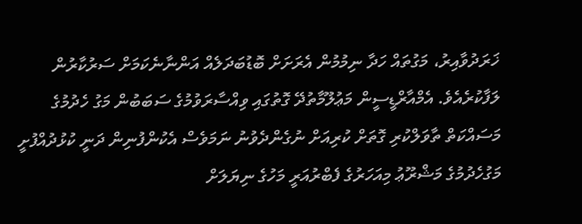ޚަރަދުވާއިރު، މަގުތައް ހަދާ ނިމުމުން އެރަށަށް ބޮޑުބަދަލެއް އަންނާނެކަމަށް ސަރުކާރުން ލަފާކުރެއެވެ. އެމްއާރްޑީސީން މަޢުލޫމާތުދޭ ގޮތުގައި ވިއްސާރަވުމުގެ ސަބަބުން މަގު ހެދުމުގެ މަސައްކަތް ތާވަލްކުރި ގޮތަށް ކުރިއަށް ނުގެންދެވުނު ނަމަވެސް އެކުންފުނިން ދަނީ ކުޅުދުއްފުށީ މަގުހެދުމުގެ މަޝްރޫޢު މިއަހަރުގެ ފެބްރުއަރީ މަހުގެ ނިޔަލަށް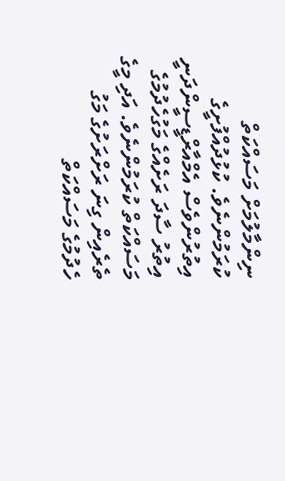ނިންމާލުމަށް މަސައްކަތް ކުރަމުންނެވެ. ކުޅުދުއްފުށީގެ އިތުރުންވެސް އެމްއާރްޑީސީންދަނީ އިތުރު ސާދަ ރަށެއްގެ މަގުހެދުމުގެ މަސައްކަތް ކުރަމުންނެވެ. އަދި މީގެ ތެރެއިން ގިނަ ރަށްރަށުގެ މަގު ހެދުމުގެ މަސައްކަތް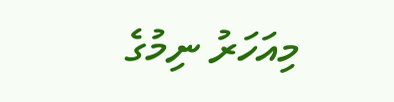މިއަހަރު ނިމުގެ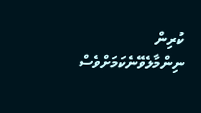ކުރިން ނިންމާލެވޭނެކަމަށްވެސް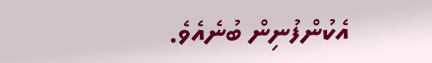އެކުންފުނިން ބުނެއެވެ.